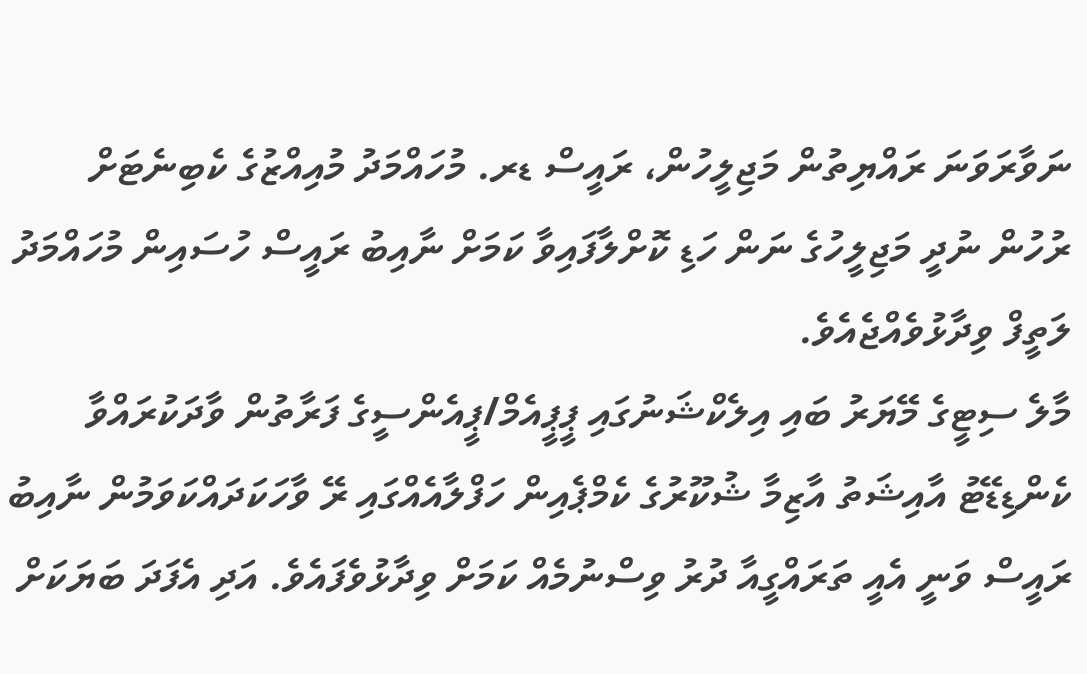ނަވާރަވަނަ ރައްޔިތުން މަޖިލީހުން، ރައީސް ޑރ. މުހައްމަދު މުއިއްޒުގެ ކެބިނެޓަށް ރުހުން ނުދީ މަޖިލީހުގެ ނަން ހަޑި ކޮށްލާފައިވާ ކަމަށް ނާއިބު ރައީސް ހުސައިން މުހައްމަދު ލަތީފް ވިދާޅުވެއްޖެއެވެ.
މާލެ ސިޓީގެ މޭޔަރު ބައި އިލެކްޝަނުގައި ޕީޕީއެމް/ޕީއެންސީގެ ފަރާތުން ވާދަކުރައްވާ ކެންޑިޑޭޓު އާއިޝަތު އާޒިމާ ޝުކޫރުގެ ކެމްޕެއިން ހަފްލާއެއްގައި ރޭ ވާހަކަދައްކަވަމުން ނާއިބު ރައީސް ވަނީ އެއީ ތަރައްގީއާ ދުރު ވިސްނުމެއް ކަމަށް ވިދާޅުވެފައެވެ. އަދި އެފަދަ ބަޔަކަށް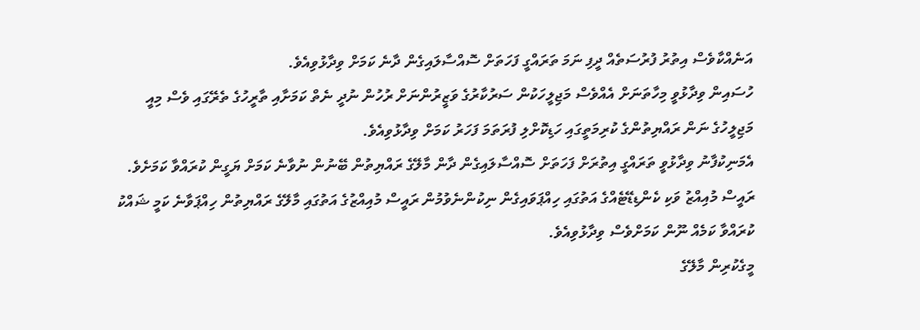އަނެއްކާވެސް އިތުރު ފުރުސަތެއް ދީފި ނަމަ ތަރައްގީ ފަހަތަށް ސޮއްސާލައިގެން ދާނެ ކަމަށް ވިދާޅުވިއެވެ.
ހުސައިން ވިދާޅުވީ މިހާތަނަށް އެއްވެސް މަޖިލީހަކުން ސަރުކާރުގެ ވަޒީރުންނަށް ރުހުން ނުދީ ނެތް ކަމަށާއި ތާރީހުގެ ތެރޭގައި ވެސް މިއީ މަޖިލީހުގެ ނަން ރައްޔިތުންގެ ކުރިމަތީގައި ހަޑިކޮށްލި ފުރަތަމަ ފަހަރު ކަމަށް ވިދާޅުވިއެވެ.
އެމަނިކުފާނު ވިދާޅުވީ ތަރައްގީ އިތުރަށް ފަހަތަށް ސޮއްސާލައިގެން ދާން މާލޭގެ ރައްޔިތުން ބޭނުން ނުވާނެ ކަމަށް ޔަގީން ކުރައްވާ ކަމަށެވެ. ރައީސް މުއިއްޒު ވަކި ކެންޑިޑޭޓެއްގެ އަތުގައި ހިއްޕަވައިގެން ނިކުންނެވުމުން ރައީސް މުއިއްޒުގެ އަތުގައި މާލޭގެ ރައްޔިތުން ހިއްޕަވާނެ ކަމީ ޝައްކު ކުރައްވާ ކަމެއް ނޫން ކަމަށްވެސް ވިދާޅުވިއެވެ.
މީގެކުރިން މާލޭގެ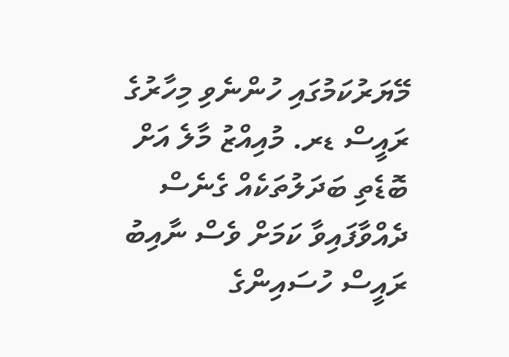މޭޔަރުކަމުގައި ހުންނެވި މިހާރުގެ ރައީސް ޑރ. މުއިއްޒު މާލެ އަށް ބޮޑެތި ބަދަލުތަކެއް ގެނެސް ދެއްވާފައިވާ ކަމަށް ވެސް ނާއިބު ރައީސް ހުސައިންގެ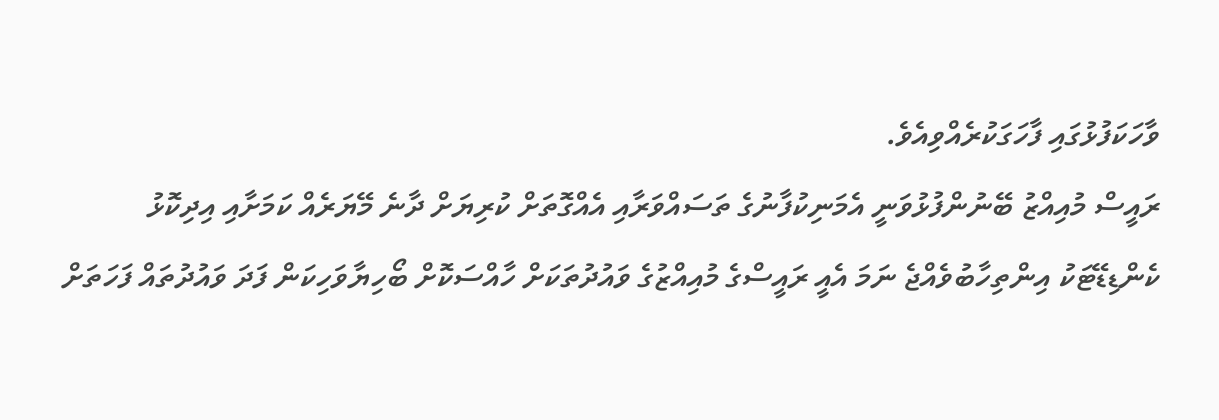ވާހަކަފުޅުގައި ފާހަގަކުރެއްވިއެވެ.
ރައީސް މުއިއްޒު ބޭނުންފުޅުވަނީ އެމަނިކުފާނުގެ ތަސައްވަރާއި އެއްގޮތަށް ކުރިޔަށް ދާނެ މޭޔަރެއް ކަމަށާއި އިދިކޮޅު ކެންޑިޑޭޓަކު އިންތިހާބުވެއްޖެ ނަމަ އެއީ ރައީސްގެ މުއިއްޒުގެ ވައުދުތަކަށް ހާއްސަކޮށް ބޯހިޔާވަހިކަން ފަދަ ވައުދުތައް ފަހަތަށް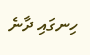ހިނގައި ދާނެ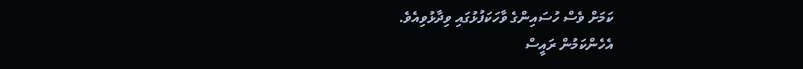ކަމަށް ވެސް ހުސައިންގެ ވާހަކަފުޅުގައި ވިދާޅުވިއެވެ.
އެހެންކަމުން ރައީސް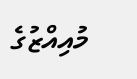މުއިއްޒުގެ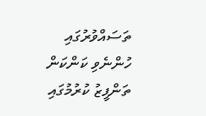ތަސައްވުރުގައި ހުންނެވި ކަންކަން ތަންފީޒު ކުރުމުގައި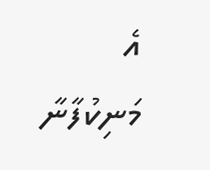އެ މަނިކުފާނާ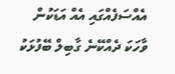އެއްސަފެއްގައި އެއް އަޑަކުން ވާހަކަ ދެއްކޭނެ ގާބިލް ބޭފުޅަކު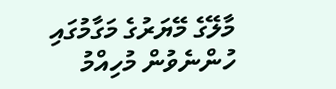މާލޭގެ މޭޔަރުގެ މަގާމުގައި ހުންނެވުން މުހިއްމު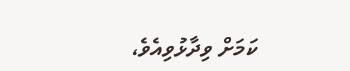ކަމަށް ވިދާޅުވިއެވެ،